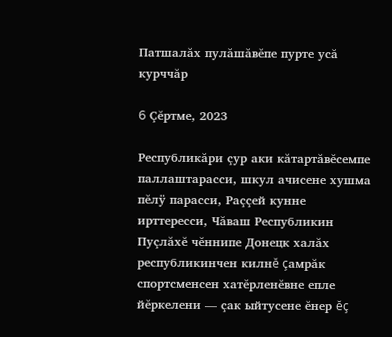Патшалăх пулăшăвĕпе пурте усă курччăр

6 Çĕртме, 2023

Республикăри çур аки кăтартăвĕсемпе паллаштарасси, шкул ачисене хушма пĕлÿ парасси, Раççей кунне ирттересси, Чăваш Республикин Пуçлăхĕ чĕннипе Донецк халăх республикинчен килнĕ çамрăк спортсменсен хатĕрленĕвне епле йĕркелени — çак ыйтусене ĕнер ĕç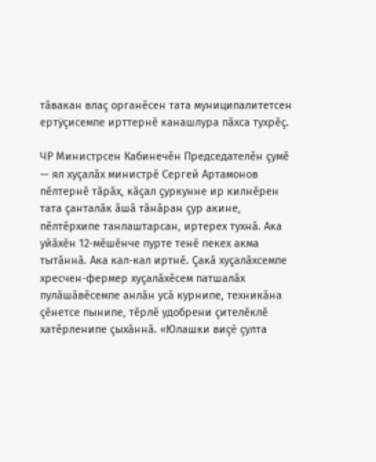тăвакан влаç органĕсен тата муниципалитетсен ертÿçисемпе ирттернĕ канашлура пăхса тухрĕç.

ЧР Министрсен Кабинечĕн Председателĕн çумĕ — ял хуçалăх министрĕ Сергей Артамонов пĕлтернĕ тăрăх, кăçал çуркунне ир килнĕрен тата çанталăк ăшă тăнăран çур акине, пĕлтĕрхипе танлаштарсан, иртерех тухнă. Ака уйăхĕн 12-мĕшĕнче пурте тенĕ пекех акма тытăннă. Ака кал-кал иртнĕ. Çакă хуçалăхсемпе хресчен-фермер хуçалăхĕсем патшалăх пулăшăвĕсемпе анлăн усă курнипе, техникăна çĕнетсе пынипе, тĕрлĕ удобрени çителĕклĕ хатĕрленипе çыхăннă. «Юлашки виçĕ çулта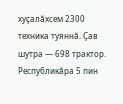хуçалăхсем 2300 техника туяннă. Çав шутра — 698 трактор. Республикăра 5 пин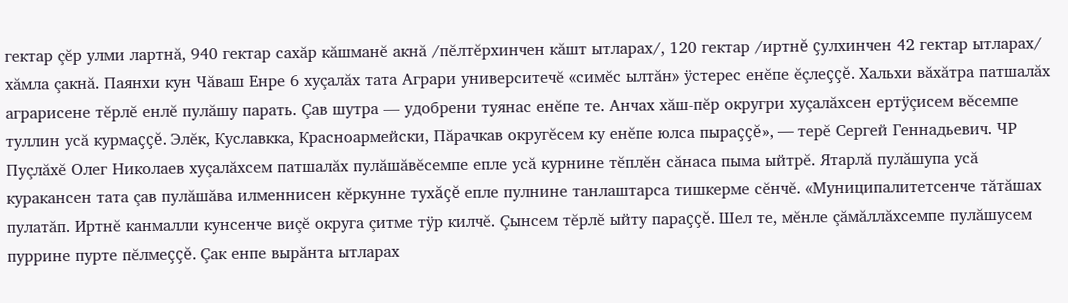гектар çĕр улми лартнă, 940 гектар сахăр кăшманĕ акнă /пĕлтĕрхинчен кăшт ытларах/, 120 гектар /иртнĕ çулхинчен 42 гектар ытларах/ хăмла çакнă. Паянхи кун Чăваш Енре 6 хуçалăх тата Аграри университечĕ «симĕс ылтăн» ÿстерес енĕпе ĕçлеççĕ. Хальхи вăхăтра патшалăх аграрисене тĕрлĕ енлĕ пулăшу парать. Çав шутра — удобрени туянас енĕпе те. Анчах хăш-пĕр округри хуçалăхсен ертÿçисем вĕсемпе туллин усă курмаççĕ. Элĕк, Куславкка, Красноармейски, Пăрачкав округĕсем ку енĕпе юлса пыраççĕ», — терĕ Сергей Геннадьевич. ЧР Пуçлăхĕ Олег Николаев хуçалăхсем патшалăх пулăшăвĕсемпе епле усă курнине тĕплĕн сăнаса пыма ыйтрĕ. Ятарлă пулăшупа усă куракансен тата çав пулăшăва илменнисен кĕркунне тухăçĕ епле пулнине танлаштарса тишкерме сĕнчĕ. «Муниципалитетсенче тăтăшах пулатăп. Иртнĕ канмалли кунсенче виçĕ округа çитме тÿр килчĕ. Çынсем тĕрлĕ ыйту параççĕ. Шел те, мĕнле çăмăллăхсемпе пулăшусем пуррине пурте пĕлмеççĕ. Çак енпе вырăнта ытларах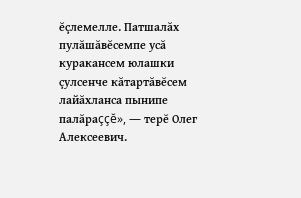ĕçлемелле. Патшалăх пулăшăвĕсемпе усă куракансем юлашки çулсенче кăтартăвĕсем лайăхланса пынипе палăраççĕ», — терĕ Олег Алексеевич.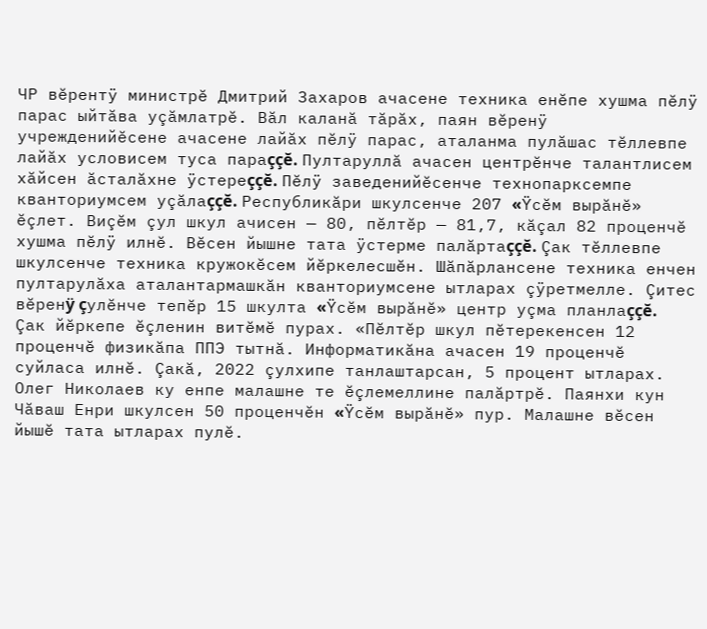ЧР вĕрентÿ министрĕ Дмитрий Захаров ачасене техника енĕпе хушма пĕлÿ парас ыйтăва уçăмлатрĕ. Вăл каланă тăрăх, паян вĕренÿ учрежденийĕсене ачасене лайăх пĕлÿ парас, аталанма пулăшас тĕллевпе лайăх условисем туса параççĕ. Пултаруллă ачасен центрĕнче талантлисем хăйсен ăсталăхне ÿстереççĕ. Пĕлÿ заведенийĕсенче технопарксемпе кванториумсем уçăлаççĕ. Республикăри шкулсенче 207 «Ÿсĕм вырăнĕ» ĕçлет. Виçĕм çул шкул ачисен — 80, пĕлтĕр — 81,7, кăçал 82 проценчĕ хушма пĕлÿ илнĕ. Вĕсен йышне тата ÿстерме палăртаççĕ. Çак тĕллевпе шкулсенче техника кружокĕсем йĕркелесшĕн. Шăпăрлансене техника енчен пултарулăха аталантармашкăн кванториумсене ытларах çÿретмелле. Çитес вĕренÿ çулĕнче тепĕр 15 шкулта «Ÿсĕм вырăнĕ» центр уçма планлаççĕ. Çак йĕркепе ĕçленин витĕмĕ пурах. «Пĕлтĕр шкул пĕтерекенсен 12 проценчĕ физикăпа ППЭ тытнă. Информатикăна ачасен 19 проценчĕ суйласа илнĕ. Çакă, 2022 çулхипе танлаштарсан, 5 процент ытларах. Олег Николаев ку енпе малашне те ĕçлемеллине палăртрĕ. Паянхи кун Чăваш Енри шкулсен 50 проценчĕн «Ÿсĕм вырăнĕ» пур. Малашне вĕсен йышĕ тата ытларах пулĕ.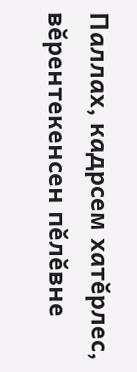Паллах, кадрсем хатĕрлес, вĕрентекенсен пĕлĕвне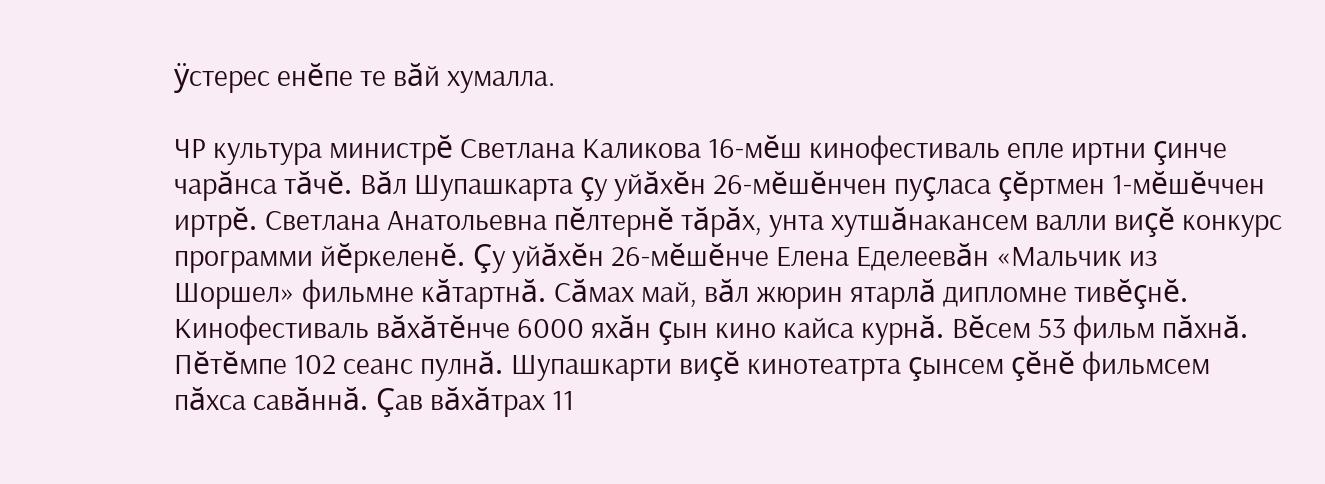ÿстерес енĕпе те вăй хумалла.

ЧР культура министрĕ Светлана Каликова 16-мĕш кинофестиваль епле иртни çинче чарăнса тăчĕ. Вăл Шупашкарта çу уйăхĕн 26-мĕшĕнчен пуçласа çĕртмен 1-мĕшĕччен иртрĕ. Светлана Анатольевна пĕлтернĕ тăрăх, унта хутшăнакансем валли виçĕ конкурс программи йĕркеленĕ. Çу уйăхĕн 26-мĕшĕнче Елена Еделеевăн «Мальчик из Шоршел» фильмне кăтартнă. Сăмах май, вăл жюрин ятарлă дипломне тивĕçнĕ. Кинофестиваль вăхăтĕнче 6000 яхăн çын кино кайса курнă. Вĕсем 53 фильм пăхнă. Пĕтĕмпе 102 сеанс пулнă. Шупашкарти виçĕ кинотеатрта çынсем çĕнĕ фильмсем пăхса савăннă. Çав вăхăтрах 11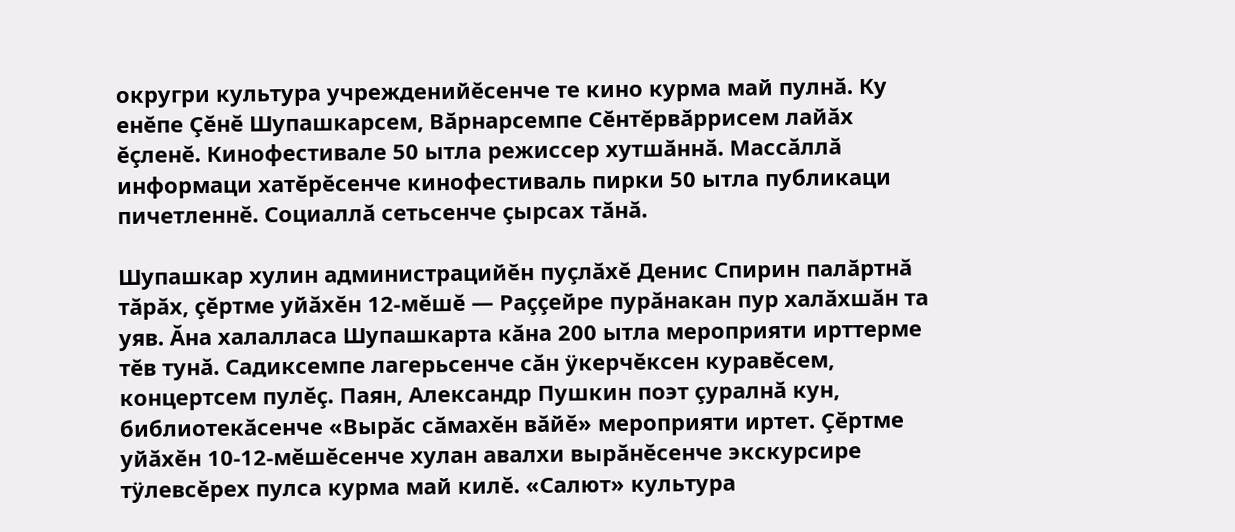округри культура учрежденийĕсенче те кино курма май пулнă. Ку енĕпе Çĕнĕ Шупашкарсем, Вăрнарсемпе Сĕнтĕрвăррисем лайăх ĕçленĕ. Кинофестивале 50 ытла режиссер хутшăннă. Массăллă информаци хатĕрĕсенче кинофестиваль пирки 50 ытла публикаци пичетленнĕ. Социаллă сетьсенче çырсах тăнă.

Шупашкар хулин администрацийĕн пуçлăхĕ Денис Спирин палăртнă тăрăх, çĕртме уйăхĕн 12-мĕшĕ — Раççейре пурăнакан пур халăхшăн та уяв. Ăна халалласа Шупашкарта кăна 200 ытла мероприяти ирттерме тĕв тунă. Садиксемпе лагерьсенче сăн ÿкерчĕксен куравĕсем, концертсем пулĕç. Паян, Александр Пушкин поэт çуралнă кун, библиотекăсенче «Вырăс сăмахĕн вăйĕ» мероприяти иртет. Çĕртме уйăхĕн 10-12-мĕшĕсенче хулан авалхи вырăнĕсенче экскурсире тÿлевсĕрех пулса курма май килĕ. «Салют» культура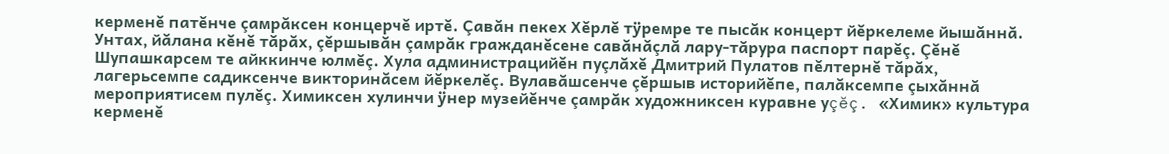керменĕ патĕнче çамрăксен концерчĕ иртĕ. Çавăн пекех Хĕрлĕ тÿремре те пысăк концерт йĕркелеме йышăннă. Унтах, йăлана кĕнĕ тăрăх, çĕршывăн çамрăк гражданĕсене савăнăçлă лару-тăрура паспорт парĕç. Çĕнĕ Шупашкарсем те айккинче юлмĕç. Хула администрацийĕн пуçлăхĕ Дмитрий Пулатов пĕлтернĕ тăрăх, лагерьсемпе садиксенче викторинăсем йĕркелĕç. Вулавăшсенче çĕршыв историйĕпе, палăксемпе çыхăннă мероприятисем пулĕç. Химиксен хулинчи ÿнер музейĕнче çамрăк художниксен куравне уçĕç. «Химик» культура керменĕ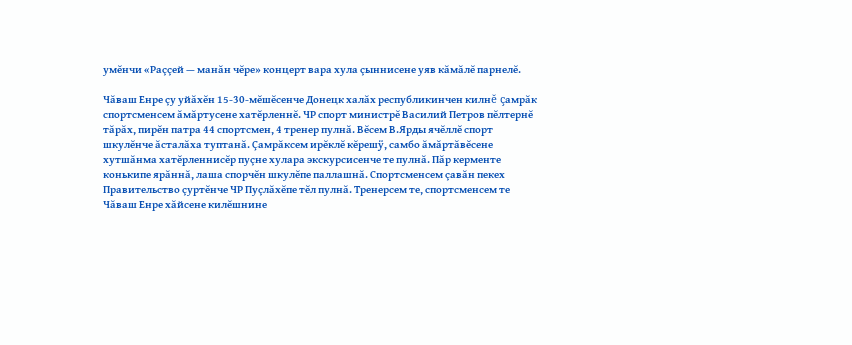умĕнчи «Раççей — манăн чĕре» концерт вара хула çыннисене уяв кăмăлĕ парнелĕ.

Чăваш Енре çу уйăхĕн 15-30-мĕшĕсенче Донецк халăх республикинчен килнĕ çамрăк спортсменсем ăмăртусене хатĕрленнĕ. ЧР спорт министрĕ Василий Петров пĕлтернĕ тăрăх, пирĕн патра 44 спортсмен, 4 тренер пулнă. Вĕсем В.Ярды ячĕллĕ спорт шкулĕнче ăсталăха туптанă. Çамрăксем ирĕклĕ кĕрешÿ, самбо ăмăртăвĕсене хутшăнма хатĕрленнисĕр пуçне хулара экскурсисенче те пулнă. Пăр керменте конькипе ярăннă, лаша спорчĕн шкулĕпе паллашнă. Спортсменсем çавăн пекех Правительство çуртĕнче ЧР Пуçлăхĕпе тĕл пулнă. Тренерсем те, спортсменсем те Чăваш Енре хăйсене килĕшнине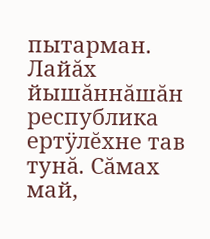пытарман. Лайăх йышăннăшăн республика ертÿлĕхне тав тунă. Сăмах май,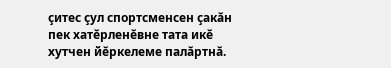çитес çул спортсменсен çакăн пек хатĕрленĕвне тата икĕ хутчен йĕркелеме палăртнă.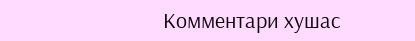Комментари хушас